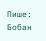Пише: Бобан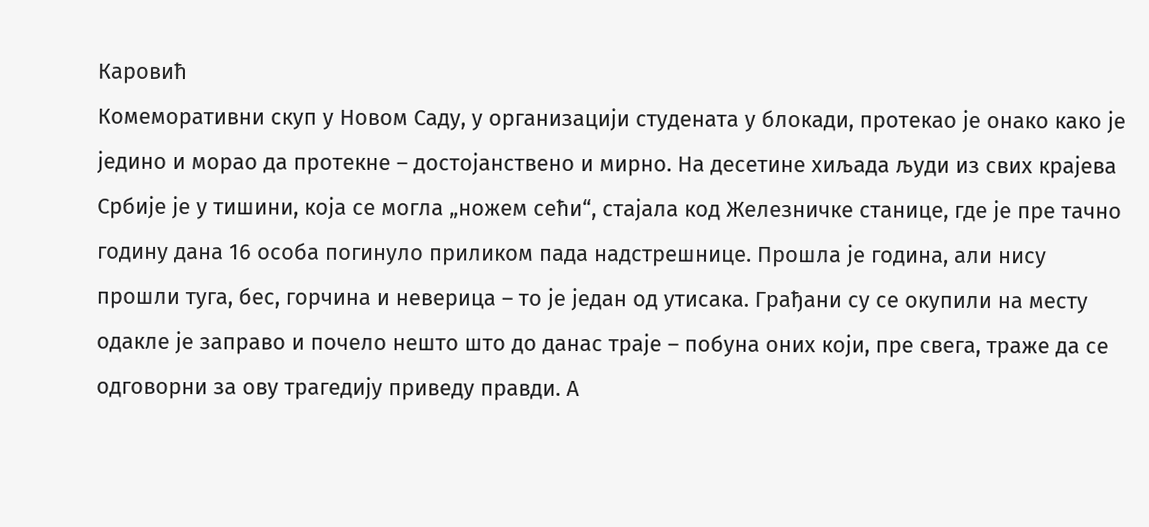Каровић
Комеморативни скуп у Новом Саду, у организацији студената у блокади, протекао је онако како је једино и морао да протекне – достојанствено и мирно. На десетине хиљада људи из свих крајева Србије је у тишини, која се могла „ножем сећи“, стајала код Железничке станице, где је пре тачно годину дана 16 особа погинуло приликом пада надстрешнице. Прошла је година, али нису прошли туга, бес, горчина и неверица – то је један од утисака. Грађани су се окупили на месту одакле је заправо и почело нешто што до данас траје – побуна оних који, пре свега, траже да се одговорни за ову трагедију приведу правди. А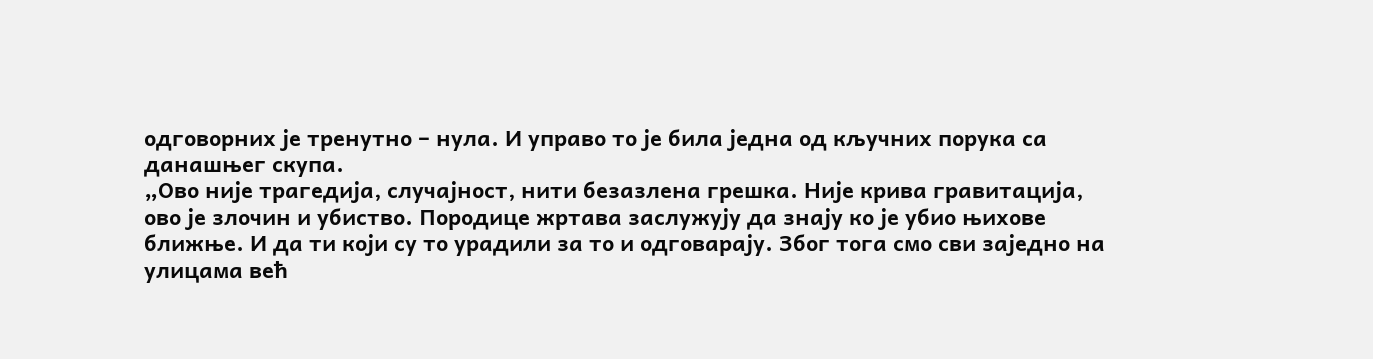одговорних је тренутно – нула. И управо то је била једна од кључних порука са данашњег скупа.
„Ово није трагедија, случајност, нити безазлена грешка. Није крива гравитација, ово је злочин и убиство. Породице жртава заслужују да знају ко је убио њихове ближње. И да ти који су то урадили за то и одговарају. Због тога смо сви заједно на улицама већ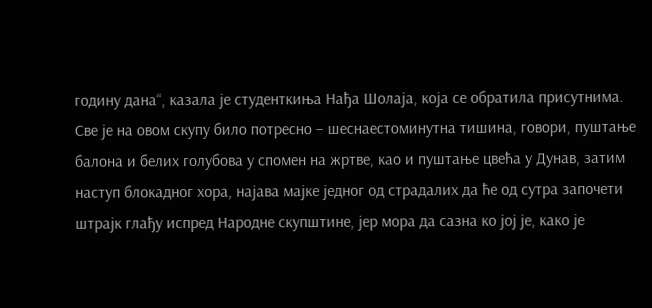годину дана“, казала је студенткиња Нађа Шолаја, која се обратила присутнима.
Све је на овом скупу било потресно – шеснаестоминутна тишина, говори, пуштање балона и белих голубова у спомен на жртве, као и пуштање цвећа у Дунав, затим наступ блокадног хора, најава мајке једног од страдалих да ће од сутра започети штрајк глађу испред Народне скупштине, јер мора да сазна ко јој је, како је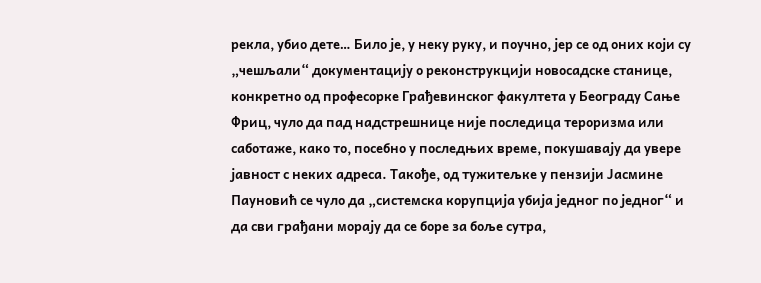рекла, убио дете… Било је, у неку руку, и поучно, јер се од оних који су „чешљали“ документацију о реконструкцији новосадске станице, конкретно од професорке Грађевинског факултета у Београду Сање Фриц, чуло да пад надстрешнице није последица тероризма или саботаже, како то, посебно у последњих време, покушавају да увере јавност с неких адреса. Такође, од тужитељке у пензији Јасмине Пауновић се чуло да „системска корупција убија једног по једног“ и да сви грађани морају да се боре за боље сутра,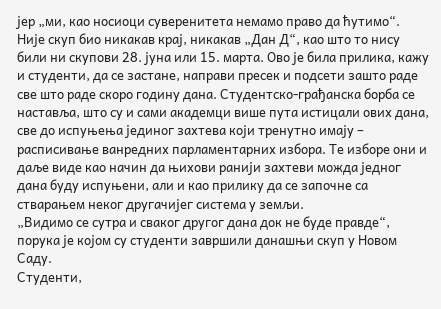јер „ми, као носиоци суверенитета немамо право да ћутимо“.
Није скуп био никакав крај, никакав „Дан Д“, као што то нису били ни скупови 28. јуна или 15. марта. Ово је била прилика, кажу и студенти, да се застане, направи пресек и подсети зашто раде све што раде скоро годину дана. Студентско-грађанска борба се наставља, што су и сами академци више пута истицали ових дана, све до испуњења јединог захтева који тренутно имају – расписивање ванредних парламентарних избора. Те изборе они и даље виде као начин да њихови ранији захтеви можда једног дана буду испуњени, али и као прилику да се започне са стварањем неког другачијег система у земљи.
„Видимо се сутра и сваког другог дана док не буде правде“, порука је којом су студенти завршили данашњи скуп у Новом Саду.
Студенти,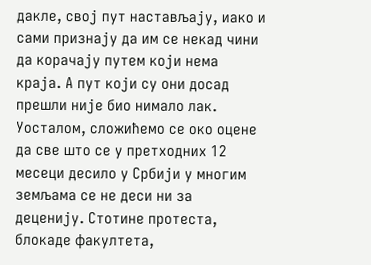дакле, свој пут настављају, иако и сами признају да им се некад чини да корачају путем који нема краја. А пут који су они досад прешли није био нимало лак. Уосталом, сложићемо се око оцене да све што се у претходних 12 месеци десило у Србији у многим земљама се не деси ни за деценију. Стотине протеста, блокаде факултета,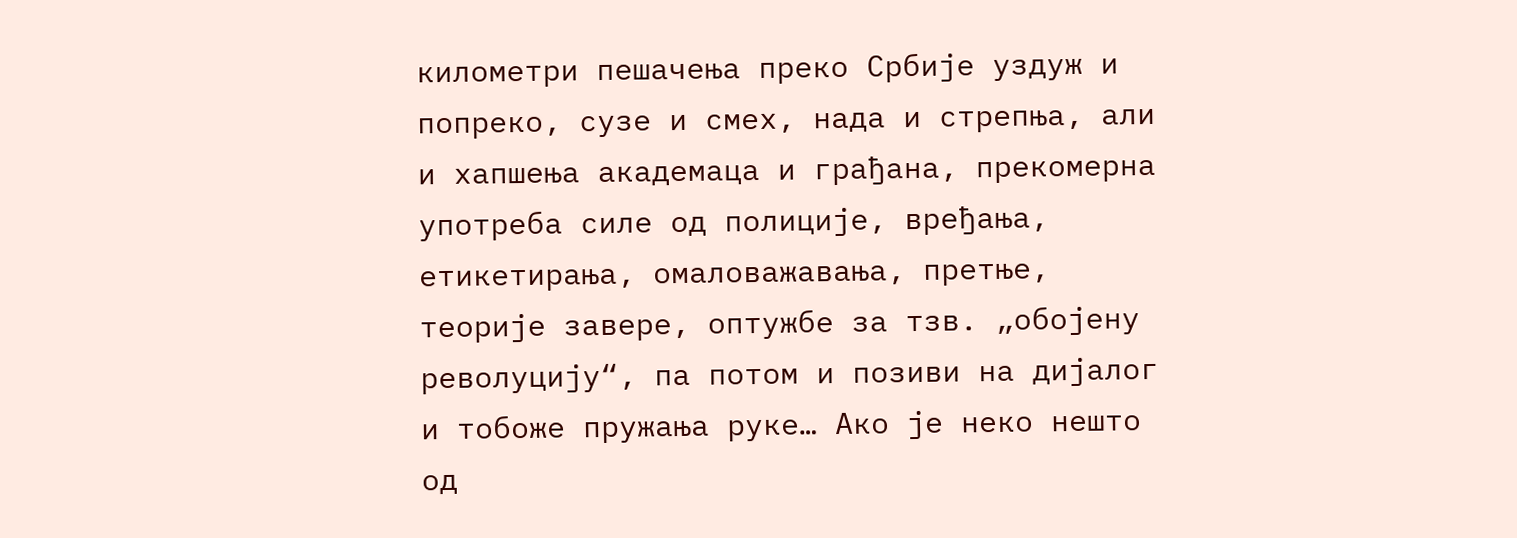километри пешачења преко Србије уздуж и попреко, сузе и смех, нада и стрепња, али и хапшења академаца и грађана, прекомерна употреба силе од полиције, вређања, етикетирања, омаловажавања, претње, теорије завере, оптужбе за тзв. „обојену револуцију“, па потом и позиви на дијалог и тобоже пружања руке… Ако је неко нешто од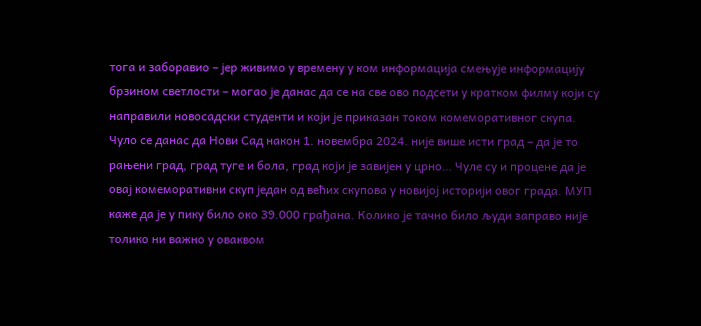тога и заборавио – јер живимо у времену у ком информација смењује информацију брзином светлости – могао је данас да се на све ово подсети у кратком филму који су направили новосадски студенти и који је приказан током комеморативног скупа.
Чуло се данас да Нови Сад након 1. новембра 2024. није више исти град – да је то рањени град, град туге и бола, град који је завијен у црно… Чуле су и процене да је овај комеморативни скуп један од већих скупова у новијој историји овог града. МУП каже да је у пику било око 39.000 грађана. Колико је тачно било људи заправо није толико ни важно у оваквом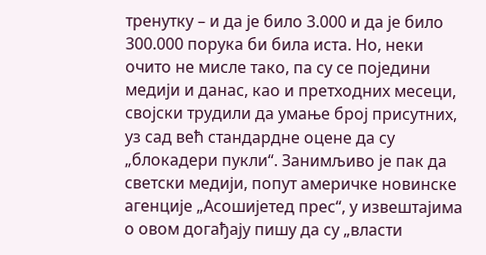тренутку – и да је било 3.000 и да је било 300.000 порука би била иста. Но, неки очито не мисле тако, па су се поједини медији и данас, као и претходних месеци, својски трудили да умање број присутних, уз сад већ стандардне оцене да су „блокадери пукли“. Занимљиво је пак да светски медији, попут америчке новинске агенције „Асошијетед прес“, у извештајима о овом догађају пишу да су „власти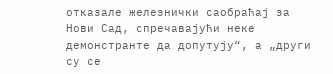отказале железнички саобраћај за Нови Сад, спречавајући неке демонстранте да допутују“, а „други су се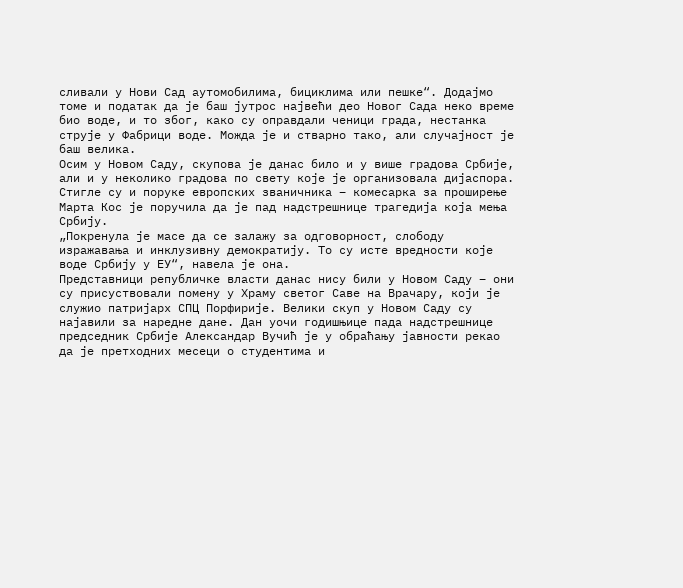сливали у Нови Сад аутомобилима, бициклима или пешке“. Додајмо томе и податак да је баш јутрос највећи део Новог Сада неко време био воде, и то због, како су оправдали ченици града, нестанка струје у Фабрици воде. Можда је и стварно тако, али случајност је баш велика.
Осим у Новом Саду, скупова је данас било и у више градова Србије, али и у неколико градова по свету које је организовала дијаспора. Стигле су и поруке европских званичника – комесарка за проширење Марта Кос је поручила да је пад надстрешнице трагедија која мења Србију.
„Покренула је масе да се залажу за одговорност, слободу изражавања и инклузивну демократију. То су исте вредности које воде Србију у ЕУ“, навела је она.
Представници републичке власти данас нису били у Новом Саду – они су присуствовали помену у Храму светог Саве на Врачару, који је служио патријарх СПЦ Порфирије. Велики скуп у Новом Саду су најавили за наредне дане. Дан уочи годишњице пада надстрешнице председник Србије Александар Вучић је у обраћању јавности рекао да је претходних месеци о студентима и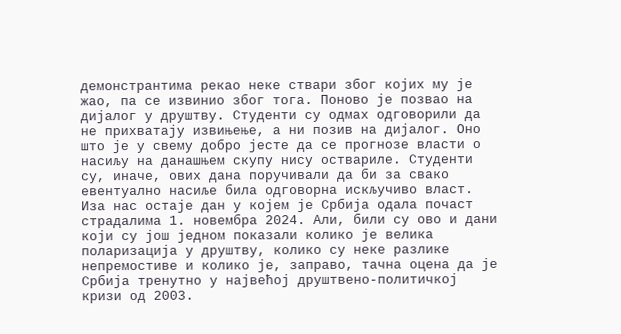демонстрантима рекао неке ствари због којих му је жао, па се извинио због тога. Поново је позвао на дијалог у друштву. Студенти су одмах одговорили да не прихватају извињење, а ни позив на дијалог. Оно што је у свему добро јесте да се прогнозе власти о насиљу на данашњем скупу нису оствариле. Студенти су, иначе, ових дана поручивали да би за свако евентуално насиље била одговорна искључиво власт.
Иза нас остаје дан у којем је Србија одала почаст страдалима 1. новембра 2024. Али, били су ово и дани који су још једном показали колико је велика поларизација у друштву, колико су неке разлике непремостиве и колико је, заправо, тачна оцена да је Србија тренутно у највећој друштвено-политичкој кризи од 2003.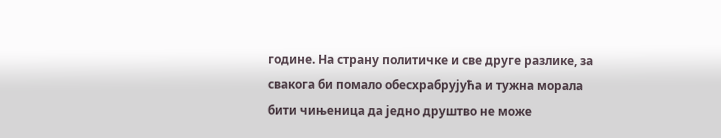године. На страну политичке и све друге разлике, за свакога би помало обесхрабрујућа и тужна морала бити чињеница да једно друштво не може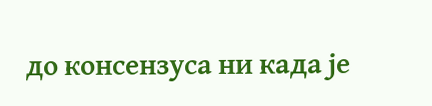до консензуса ни када је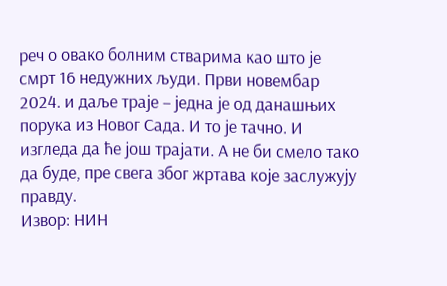реч о овако болним стварима као што је смрт 16 недужних људи. Први новембар 2024. и даље траје – једна је од данашњих порука из Новог Сада. И то је тачно. И изгледа да ће још трајати. А не би смело тако да буде, пре свега због жртава које заслужују правду.
Извор: НИН